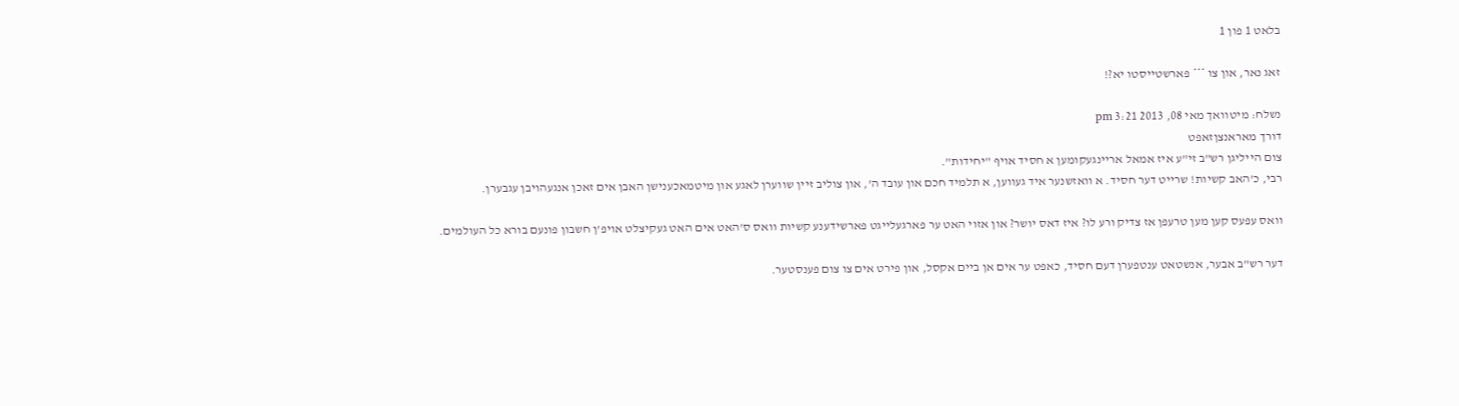בלאט 1 פון 1

זאג נאר, און צו *** פארשטייסטו יא?!

נשלח: מיטוואך מאי 08, 2013 3:21 pm
דורך מאראנצןזאפט
צום הייליגן רש"ב זי"ע איז אמאל אריינגעקומען א חסיד אויף "יחידות".
רבי, כ'האב קשיות! שרייט דער חסיד. א וואזשנער איד געווען, א תלמיד חכם און עובד ה', און צוליב זיין שווערן לאגע און מיטמאכענישן האבן אים זאכן אנגעהויבן עגבערן.

וואס עפעס קען מען טרעפן אז צדיק ורע לו? איז דאס יושר? און אזוי האט ער פארגעלייגט פארשידענע קשיות וואס ס'האט אים האט געקיצלט אויפ'ן חשבון פונעם בורא כל העולמים.

דער רש"ב אבער, אנשטאט ענטפערן דעם חסיד, כאפט ער אים אן ביים אקסל, און פירט אים צו צום פענסטער.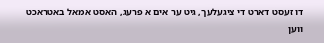דו זעסט דארט די ציגעלעך, גיט ער אים א פרעג, האסט אמאל באטראכט ווען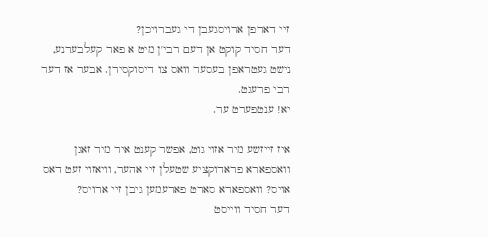זיי דארפן ארויסגעבן די געברויכן?
דער חסיד קוקט אן דעם רבי'ן מיט א פאר קעלבערנע, נישט געטראפן בעסער וואס צו דיסוקסירן. אבער אז דער רבי פרעגט.
יא! ענטפערט ער.

איז זייזשע מיר אזוי גוט, אפשר קענט איר מיר זאגן וואספארא פראדוקציע שטעלן זיי אהער, וויאזוי זעט דאס אויס? וואספארא סארט פארעמען גיבן זיי ארויס?
דער חסיד ווייסט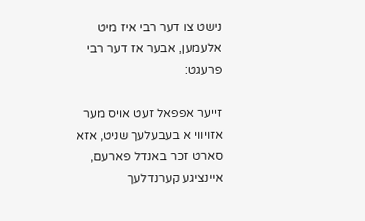נישט צו דער רבי איז מיט אלעמען, אבער אז דער רבי פרעגט:

זייער אפפאל זעט אויס מער אזויווי א בעבעלעך שניט, אזא סארט זכר באנדל פארעם, איינציגע קערנדלעך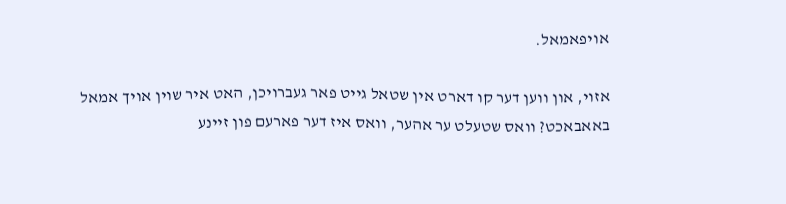אויפאמאל.

אזוי, און ווען דער קו דארט אין שטאל גייט פאר געברויכן, האט איר שוין אויך אמאל באאבאכט? וואס שטעלט ער אהער, וואס איז דער פארעם פון זיינע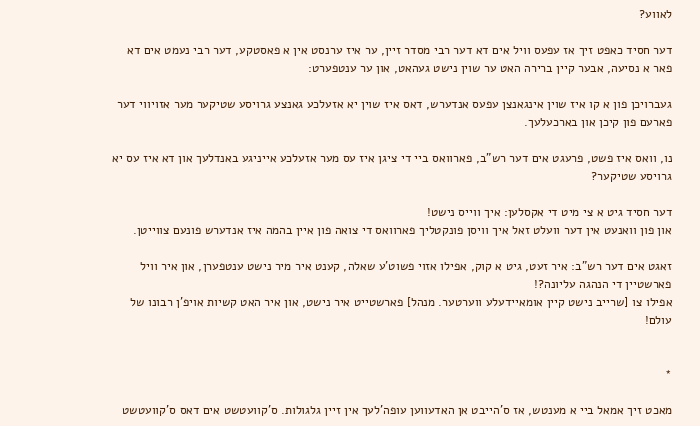לאווע?

דער חסיד כאפט זיך אז עפעס וויל אים דא דער רבי מסדר זיין, ער איז ערנסט אין א פאסטקע, דער רבי נעמט אים דא פאר א נסיעה, אבער קיין ברירה האט ער שוין נישט געהאט, און ער ענטפערט:

געברויכן פון א קו איז שוין אינגאנצן עפעס אנדערש, דאס איז שוין יא אזעלכע גאנצע גרויסע שטיקער מער אזויווי דער פארעם פון קיכן און בארכעלעך.

נו, וואס איז פשט, פרעגט אים דער רש"ב, פארוואס ביי די ציגן איז עס מער אזעלכע אייניגע באנדלעך און דא איז עס יא גרויסע שטיקער?

דער חסיד גיט א צי מיט די אקסלען: איך ווייס נישט!
און פון וואנעט אין דער וועלט זאל איך וויסן פונקטליך פארוואס די צואה פון איין בהמה איז אנדערש פונעם צווייטן.

זאגט אים דער רש"ב: איר זעט, גיט א קוק, אפילו אזוי פשוט'ע שאלה, קענט איר מיר נישט ענטפערן, און איר וויל פארשטיין די הנהגה עליונה?!
אפילו צו [שרייב נישט קיין אומאיידעלע ווערטער. מנהל] פארשטייט איר נישט, און איר האט קשיות אויפ'ן רבונו של עולם!


*

מאכט זיך אמאל ביי א מענטש, אז ס'הייבט אן האדעווען עופה'לעך אין זיין גלגולות. ס'קוועטשט אים דאס ס'קוועטשט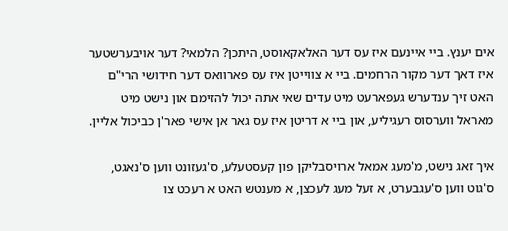אים יענץ. ביי איינעם איז עס דער האלאקאוסט, היתכן? הלמאי? דער אויבערשטער איז דאך דער מקור הרחמים. ביי א צווייטן איז עס פארוואס דער חידושי הרי"ם האט זיך ענדערש געפארעט מיט עדים שאי אתה יכול להזימם און נישט מיט מאראל ווערסוס רעגיליע, און ביי א דריטן איז עס גאר אן אישי פאר'ן כביכול אליין.

איך זאג נישט, מ'מעג אמאל ארויסבליקן פון קעסטעלע, ס'געזונט ווען ס'נאגט, ס'גוט ווען ס'עגבערט, א זעל מעג לעכצן, א מענטש האט א רעכט צו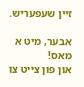זיין שעפעריש.

אבער, מיט א מאס!
און פון צייט צו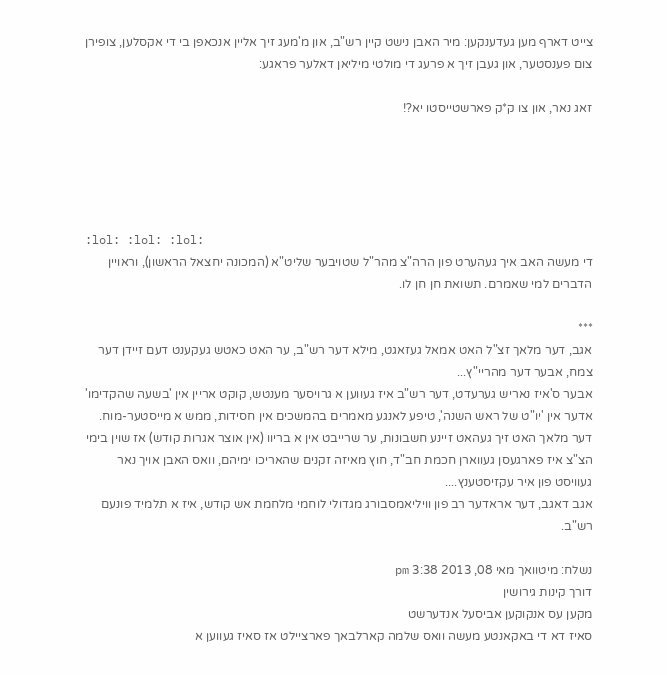צייט דארף מען געדענקען: מיר האבן נישט קיין רש"ב, און מ'מעג זיך אליין אנכאפן בי די אקסלען, צופירן צום פענסטער, און געבן זיך א פרעג די מולטי מיליאן דאלער פראגע:

זאג נאר, און צו ק*ק פארשטייסטו יא?!





:lol: :lol: :lol:
די מעשה האב איך געהערט פון הרה"צ מהר"ל שטויבער שליט"א (המכונה יחצאל הראשון), וראויין הדברים למי שאמרם. תשואת חן חן לו.

***
אגב, דער מלאך זצ"ל האט אמאל געזאגט, מילא דער רש"ב, ער האט כאטש געקענט דעם זיידן דער צמח, אבער דער מהריי"ץ...
אבער ס'איז נאריש גערעדט, דער רש"ב איז געווען א גרויסער מענטש, קוקט אריין אין 'בשעה שהקדימו' אדער אין 'יו"ט של ראש השנה', טיפע לאנגע מאמרים בהמשכים אין חסידות, ממש א מייסטער-מוח.
דער מלאך האט זיך געהאט זיינע חשבונות, ער שרייבט אין א בריוו (אין אוצר אגרות קודש) אז שוין בימי הצ"צ איז פארגעסן געווארן חכמת חב"ד, חוץ מאיזה זקנים שהאריכו ימיהם, וואס האבן אויך נאר געוויסט פון איר עקזיסטענץ....
אגב דאגב, דער אראדער רב פון וויליאמסבורג מגדולי לוחמי מלחמת אש קודש, איז א תלמיד פונעם רש"ב.

נשלח: מיטוואך מאי 08, 2013 3:38 pm
דורך קינות גירושין
מקען עס אנקוקען אביסעל אנדערשט
סאיז דא די באקאנטע מעשה וואס שלמה קארלבאך פארציילט אז סאיז געווען א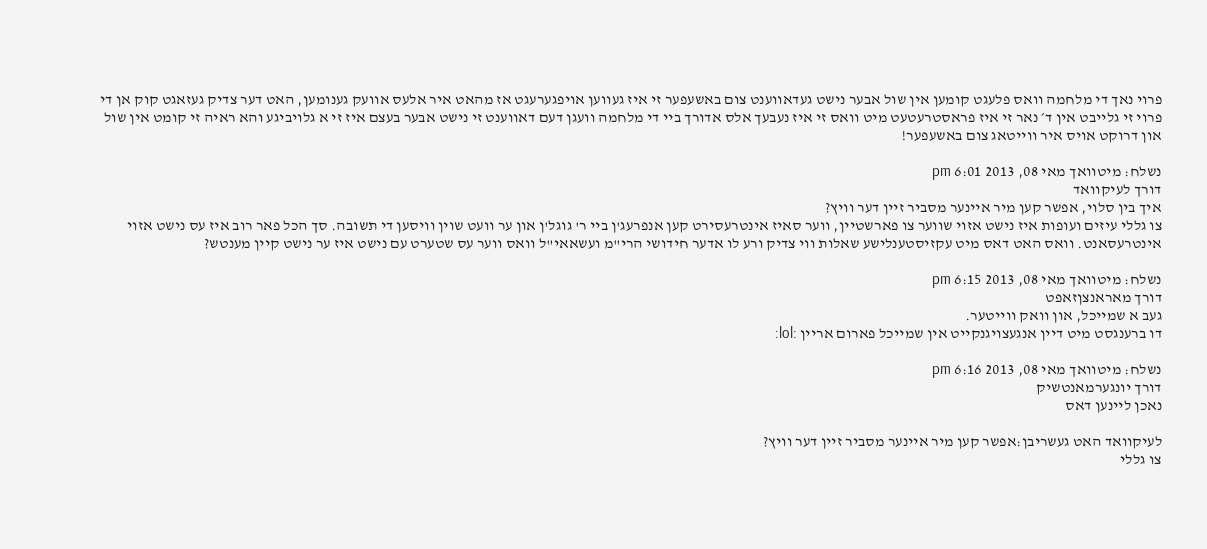פרוי נאך די מלחמה וואס פלעגט קומען אין שול אבער נישט געדאווענט צום באשעפער זי איז געווען אויפגערעגט אז מהאט איר אלעס אוועק גענומען, האט דער צדיק געזאגט קוק אן די פרוי זי גלייבט אין ד׳ נאר זי איז פראסטרעטעט מיט וואס זי איז נעבעך אלס אדורך ביי די מלחמה וועגן דעם דאווענט זי נישט אבער בעצם איז זי א גלויביגע והא ראיה זי קומט אין שול און דרוקט אויס איר ווייטאג צום באשעפער!

נשלח: מיטוואך מאי 08, 2013 6:01 pm
דורך לעיקוואד
איך בין סלוי, אפשר קען מיר איינער מסביר זיין דער וויץ?
צו גללי עיזים ועופות איז נישט אזוי שווער צו פארשטיין, ווער סאיז אינטרעסירט קען אנפרעג'ן ביי ר' גוגל'ן און ער וועט שוין וויסען די תשובה. סך הכל פאר רוב איז עס נישט אזוי אינטרעסאנט. וואס האט דאס מיט עקזיסטענלישע שאלות ווי צדיק ורע לו אדער חידושי הרי"מ ועשאאי"ל וואס ווער עס שטערט עם נישט איז ער נישט קיין מענטש?

נשלח: מיטוואך מאי 08, 2013 6:15 pm
דורך מאראנצןזאפט
געב א שמייכל, און וואק ווייטער.
דו ברענגסט מיט דיין אנגעצויגנקייט אין שמייכל פארום אריין :lol:

נשלח: מיטוואך מאי 08, 2013 6:16 pm
דורך יונגערמאנטשיק
נאכן ליינען דאס

לעיקוואד האט געשריבן:אפשר קען מיר איינער מסביר זיין דער וויץ?
צו גללי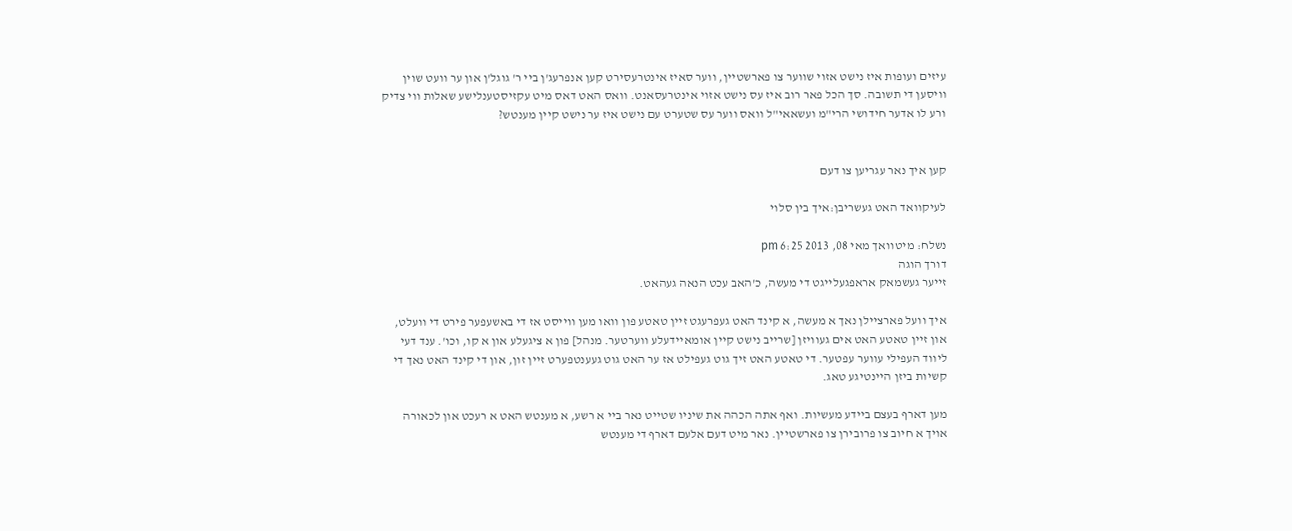עיזים ועופות איז נישט אזוי שווער צו פארשטיין, ווער סאיז אינטרעסירט קען אנפרעג'ן ביי ר' גוגל'ן און ער וועט שוין וויסען די תשובה. סך הכל פאר רוב איז עס נישט אזוי אינטרעסאנט. וואס האט דאס מיט עקזיסטענלישע שאלות ווי צדיק ורע לו אדער חידושי הרי"מ ועשאאי"ל וואס ווער עס שטערט עם נישט איז ער נישט קיין מענטש?


קען איך נאר עגריען צו דעם

לעיקוואד האט געשריבן:איך בין סלוי

נשלח: מיטוואך מאי 08, 2013 6:25 pm
דורך הוגה
זייער געשמאק אראפגעלייגט די מעשה, כ'האב עכט הנאה געהאט.

איך וועל פארציילן נאך א מעשה, א קינד האט געפרעגט זיין טאטע פון וואו מען ווייסט אז די באשעפער פירט די וועלט, און זיין טאטע האט אים געוויזן [שרייב נישט קיין אומאיידעלע ווערטער. מנהל] פון א ציגעלע און א קו, וכו'. ענד דעי ליווד העפילי עווער עפטער. די טאטע האט זיך גוט געפילט אז ער האט גוט געענטפערט זיין זון, און די קינד האט נאך די קשיות ביזן היינטיגע טאג.

מען דארף בעצם ביידע מעשיות. ואף אתה הכהה את שיניו שטייט נאר ביי א רשע, א מענטש האט א רעכט און לכאורה אויך א חיוב צו פרובירן צו פארשטיין. נאר מיט דעם אלעם דארף די מענטש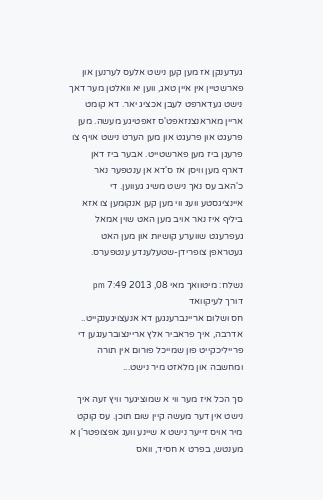געדענקן אז מען קען נישט אלעס לערנען און פארשטיין אין איין טאג, ווען יא וואלטן מער דאך נישט געדארפט לעבן אכציג יאר. דא קומט אריין מאראנצנזאפט'ס זאפטיגע מעשה. מען פרעגט און פרעגט און מען הערט נישט אויף צו פרעגן ביז מען פארשטייט. אבער ביז דאן דארף מען וויסן אז ס'דא אן ענטפער נאר כ'האב עס נאך נישט משיג געווען. די איינציגסטע וועג ווי מען קען אנקומען צו אזא ביליף איז נאר אויב מען האט שוין אמאל געפרעגט שווערע קושיות און מען האט געטראפן צופרידן-שטעלענדע ענטפערס.

נשלח: מיטוואך מאי 08, 2013 7:49 pm
דורך לעיקוואד
חס ושלום אריינברענגען דא אנעצויגענקייט.. אדרבה, איך פראביר אלץ אריינצוברענגען די פרייליכקייט פון שמייכל פורום אין תורה ומחשבה און מלאזט מיר נישט...

סך הכל איז מער ווי א שמוציגער וויץ זעה איך נישט אין דער מעשה קיין שום תוכן. עס קוקט מיר אויס זייער נישט א שיינע וועג אפצופטר'ן א מענטש, בפרט א חסיד, וואס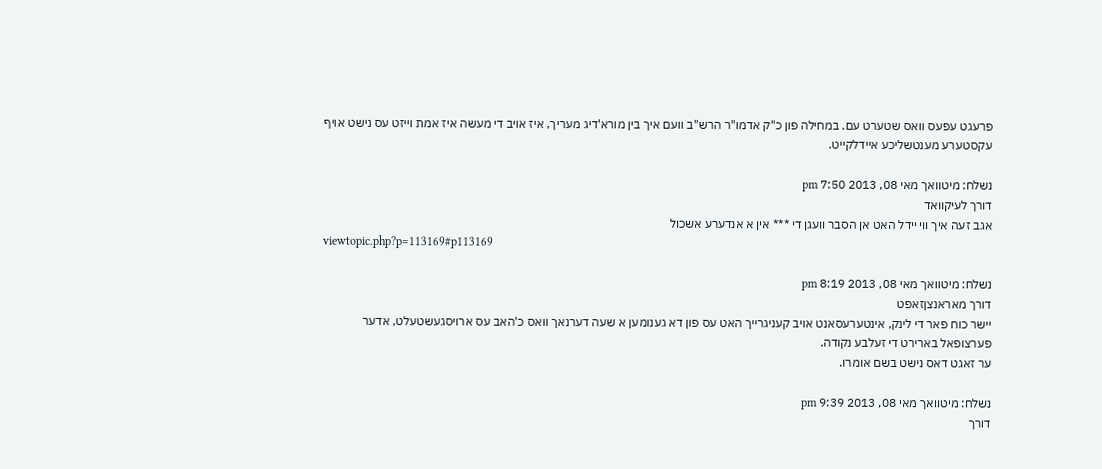פרעגט עפעס וואס שטערט עם. במחילה פון כ"ק אדמו"ר הרש"ב וועם איך בין מורא'דיג מעריך, איז אויב די מעשה איז אמת וייזט עס נישט אויף עקסטערע מענטשליכע איידלקייט.

נשלח: מיטוואך מאי 08, 2013 7:50 pm
דורך לעיקוואד
אגב זעה איך ווי יידל האט אן הסבר וועגן די *** אין א אנדערע אשכול
viewtopic.php?p=113169#p113169

נשלח: מיטוואך מאי 08, 2013 8:19 pm
דורך מאראנצןזאפט
יישר כוח פאר די לינק, אינטערעסאנט אויב קעניגרייך האט עס פון דא גענומען א שעה דערנאך וואס כ'האב עס ארויסגעשטעלט, אדער פערצופאל בארירט די זעלבע נקודה.
ער זאגט דאס נישט בשם אומרו.

נשלח: מיטוואך מאי 08, 2013 9:39 pm
דורך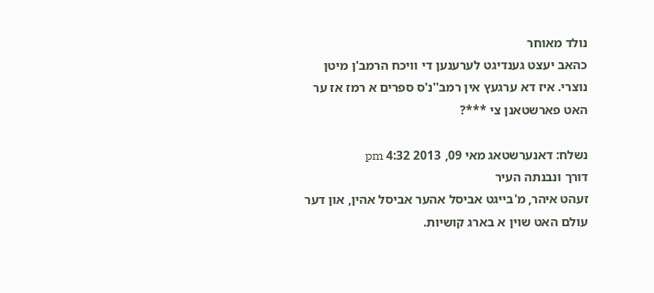נולד מאוחר
כהאב יעצט גענדיגט לערענען די וויכח הרמב'ן מיטן נוצרי. איז דא ערגעץ אין רמב''נ'ס ספרים א רמז אז ער האט פארשטאנן צי ***?

נשלח: דאנערשטאג מאי 09, 2013 4:32 pm
דורך ונבנתה העיר
זעהט איהר, מ'בייגט אביסל אהער אביסל אהין, און דער עולם האט שוין א בארג קושיות.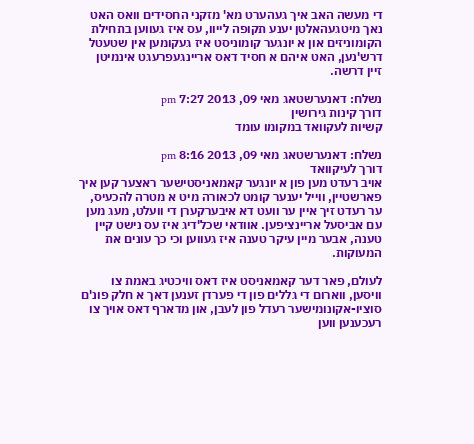די מעשה האב איך געהערט מא' מזקני החסידים וואס האט נאך מיטגעהאלטן יענע תקופה לייוו, עס איז געווען בתחילת הקומוניזים און א יונגער קומוניסט איז געקומען אין שטעטל דרש'נען, האט איהם א חסיד דאס אריינגעפרעגט אינמיטן זיין דרשה.

נשלח: דאנערשטאג מאי 09, 2013 7:27 pm
דורך קינות גירושין
קשיות לעקוואד במקומו עומד

נשלח: דאנערשטאג מאי 09, 2013 8:16 pm
דורך לעיקוואד
אויב רעדט מען פון א יונגער קאמאניסטישער ראצער קען איך פארשטיין, ווייל יענער קומט לכאורה מיט א מטרה להכעיס, ער רעדט זיך איין ער וועט דא איבערקערן די וועלט, מעג מען עם אביסעל אריינציפען. אוודאי שכל'דיג איז עס נישט קיין טענה, אבער מיין עיקר טענה איז געווען וכי כך עונים את המעוקות.

לעולם, פאר דער קאמאניסט איז דאס וויכטיג באמת צו וויסען, ווארום די גללים פון די פערדן זענען דאך א חלק פונ'ם סוציו-אקונומישער רעדל פון לעבן, און מדארף דאס אויך צו רעכענען ווען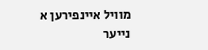מוויל איינפירען א נייער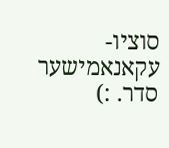סוציו-עקאנאמישער סדר. :)